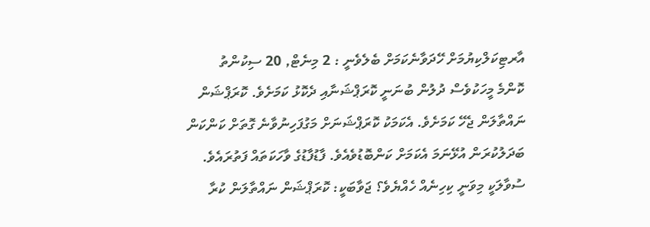އާރޓިކަލްކިޔުމަށް ހޭދަވާނެކަމަށް ބެލެވެނީ : 2 މިނެޓް, 20 ސިކުންތު
ކޮންމެ މީހަކުވެސް ދުލުން ބުނަނީ ކޮރަޕްޝަނާއި ދެކޮޅު ކަމަށެވެ. ކޮރަޕްޝަން ނައްތާލަން ޖެހޭ ކަމަށެވެ. އެކަމަކު ކޮރަޕްޝަނަށް މަގުފަހިނުވާނެ ގޮތަށް ކަންކަން ބަދަލުކުރަން އުޅޭނަމަ އެކަމަށް ކަންބޮޑުވެއެވެ. ފާޑުފާޑުގެ ވާހަކަތައް ފަތުރައެވެ.
ސުވާލަކީ މިވަނީ ކިހިނެއް ހެއްޔެވެ؟ ޖަވާބަކީ: ކޮރަޕްޝަން ނައްތާލަން ކުރާ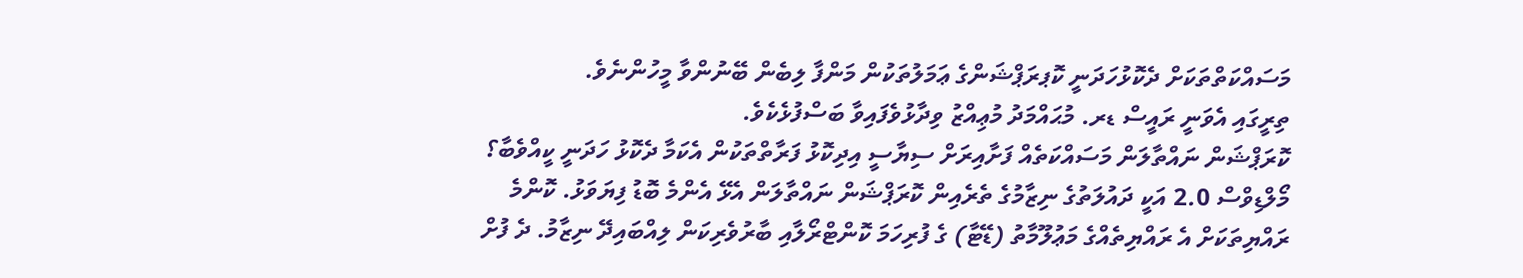މަސައްކަތްތަކަށް ދެކޮޅުހަދަނީ ކޮޕރަޕްޝަންގެ ޢަމަލުތަކުން މަންފާ ލިބެން ބޭނުންވާ މީހުންނެވެ.
ތިރީގައި އެވަނީ ރައީސް ޑރ. މުޙައްމަދު މުޢިއްޒު ވިދާޅުވެފައިވާ ބަސްފުޅެކެވެ.
ކޮރަޕްޝަން ނައްތާލަން މަސައްކަތެއް ފަށާއިރަށް ސިޔާސީ އިދިކޮޅު ފަރާތްތަކުން އެކަމާ ދެކޮޅު ހަދަނީ ކީއްވެބާ؟
މޯލްޑިވްސް 2.0 އަކީ ދައުލަތުގެ ނިޒާމުގެ ތެރެއިން ކޮރަޕްޝަން ނައްތާލަން އެޅޭ އެންމެ ބޮޑު ފިޔަވަޅު. ކޮންމެ ރައްޔިތަކަށް އެ ރައްޔިތެއްގެ މަޢުލޫމާތު (ޑޭޓާ) ގެ ފުރިހަމަ ކޮންޓްރޯލާއި ބާރުވެރިކަން ލިއްބައިދޭ ނިޒާމު. ދެ ފުށް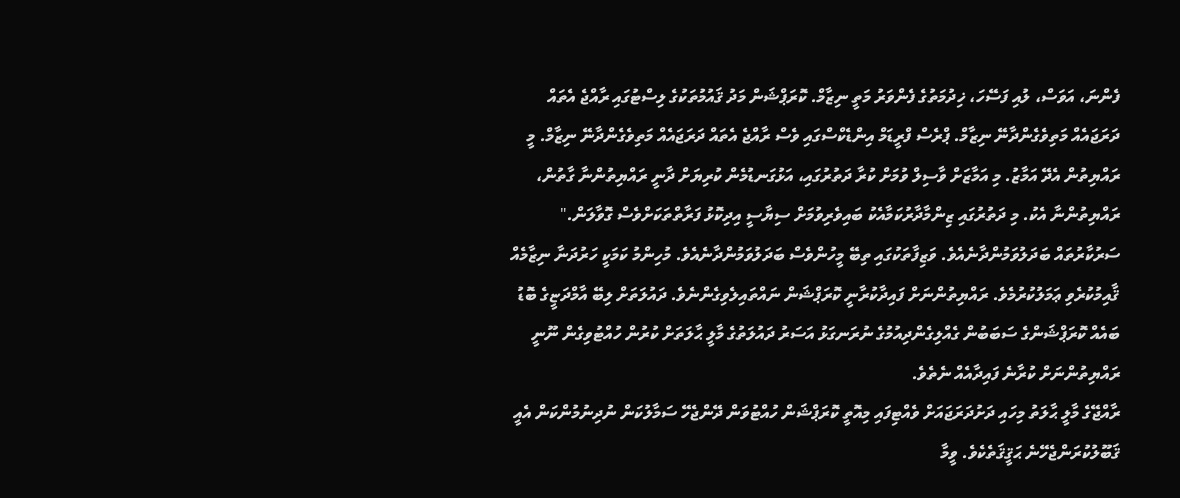ފެންނަ، އަވަސް، ލުއި ފަސޭހަ، ޚިދުމަތުގެ ފެންވަރު މަތީ ނިޒާމް. ކޮރަޕްޝަން މަދު ޤައުމުތަކުގެ ލިސްޓުގައި ރާއްޖެ އެތައް ދަރަޖައެއް މަތިވެގެންދާނޭ ނިޒާމް. ޕްރެސް ފްރީޑަމް އިންޑެކްސްގައި ވެސް ރާއްޖެ އެތައް ދަރަޖައެއް މަތިވެގެންދާނޭ ނިޒާމް. މީ ރައްޔިތުން އެދޭ އަމާޒު. މި އަމާޒަށް ވާސިލް ވުމަށް ކުރާ ދަތުރުގައި، އަޅުގަނޑުމެން ކުރިޔަށް ދާނީ ރައްޔިތުންނާ ގާތުން، ރައްޔިތުންނާ އެކު. މި ދަތުރުގައި ޒިންމާދާރުކަމާއެކު ބައިވެރިވުމަށް ސިޔާސީ އިދިކޮޅު ފަރާތްތަކަށްވެސް ގޮވާލަން."
ސަރުކާރުތައް ބަދަލުވަމުންދާނެއެވެ. ވަޒިފާތަކުގައި ތިބޭ މީހުންވެސް ބަދަލުވަމުންދާނެއެވެ. މުހިންމު ކަމަކީ ހަރުދަނާ ނިޒާމެއް ޤާއިމުކުރެވި ޢަމަލުކުރުމެވެ. ރައްޔިތުންނަށް ފައިދާކުރާނީ ކޮރަޕްޝަން ނައްތައިލެވިގެންނެވެ. ދައުލަތަށް ލިބޭ އާމްދަޏީގެ ބޮޑު ބައެއް ކޮރަޕްޝަންގެ ސަބަބުން ގެއްލިގެންދިއުމުގެ ނުރަނގަޅު އަސަރު ދައުލަތުގެ މާލީ ޙާލަތަށް ކުރުން ހުއްޓުވިގެން ނޫނީ ރައްޔިތުންނަށް ކުރާނެ ފައިދާއެއް ނެތެވެ.
ރާއްޖޭގެ މާލީ ޙާލަތު މިހައި ދަށުދަރަޖައަށް ވެއްޓިފައި މިއޮތީ ކޮރަޕްޝަން ހުއްޓުވަން ދޭންޖެހޭ ސަމާލުކަން ނުދިނުމުންކަން އެއީ ޤަބޫލުކުރަންޖެހޭނެ ޙަޤީޤަތެކެވެ. ވީމާ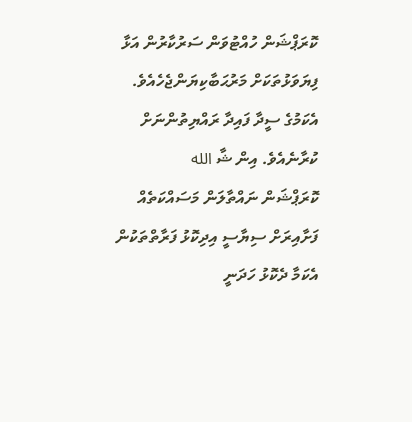ކޮރަޕްޝަން ހުއްޓުވަން ސަރުކާރުން އަޅާ ފިޔަވަޅުތަކަށް މަރުޙަބާކިޔަންޖެހެއެވެ. އެކަމުގެ ސީދާ ފައިދާ ރައްޔިތުންނަށް ކުރާނެއެވެ. އިން ޝާ الله
ކޮރަޕްޝަން ނައްތާލަން މަސައްކަތެއް ފަށާއިރަށް ސިޔާސީ އިދިކޮޅު ފަރާތްތަކުން އެކަމާ ދެކޮޅު ހަދަނީ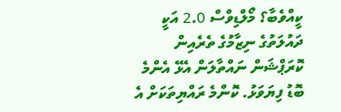ކީއްވެބާ؟ މޯލްޑިވްސް 2.0 އަކީ ދައުލަތުގެ ނިޒާމުގެ ތެރެއިން ކޮރަޕްޝަން ނައްތާލަން އެޅޭ އެންމެ ބޮޑު ފިޔަވަޅު. ކޮންމެ ރައްޔިތަކަށް އެ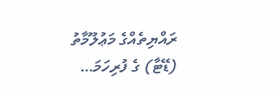ރައްޔިތެއްގެ މަޢުލޫމާތު (ޑޭޓާ) ގެ ފުރިހަމަ…